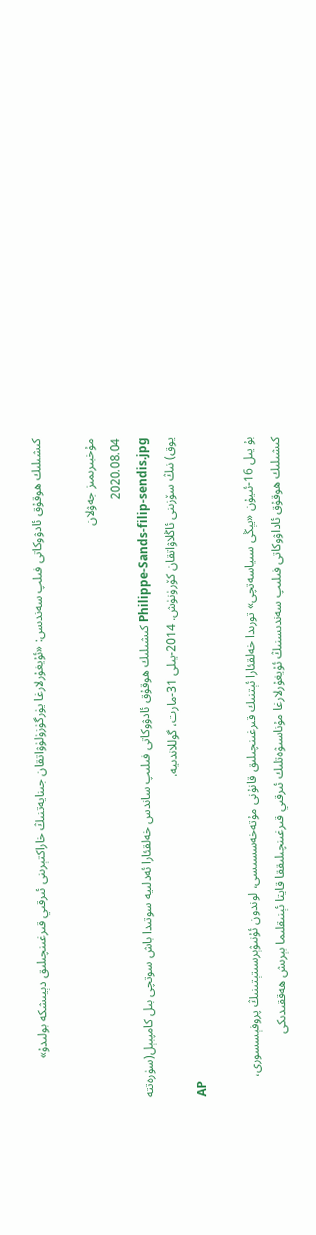كىشىلىك ھوقۇق ئادۋوكاتى فىلپ سەندىس: «ئۇيغۇرلارغا يۈرگۈزۈلۈۋاتقان جىنايەتنىڭ خاراكتېرىنى ئىرقىي قىرغىنچىلىق دېيىشكە بولىدۇ»

مۇخبىرىمىز جەۋلان
2020.08.04
Philippe-Sands-filip-sendis.jpg كىشىلىك ھوقۇق ئادۋوكاتى فىلىپ ساندس خەلقئارا ئەدلىيە سوتىدا باش سوتچى بىل كامپبېل(سۈرەتتە يوق) نىڭ سۆزىنى ئاڭلاۋاتقان كۆرۈنۈش. 2014-يىلى 31-مارت، گوللاندىيە.
AP

بۇ يىل 16-ئىيۇن «يېڭى سىياسەتچى» تورىدا خەلقئارا ئېتنىك قىرغىنچىلىق قانۇنى مۇتەخەسسىسى، لوندون ئۇنىۋېرسىتېتىنىڭ پروفېسسورى، كىشىلىك ھوقۇق ئاداۋوكاتى فىلىپ سەندىسنىڭ ئۇيغۇرلارغا مۇناسىۋەتلىك ئىرقىي قىرغىنچىلىققا قايتا ئېنىقلىما بېرىش ھەققىدىكى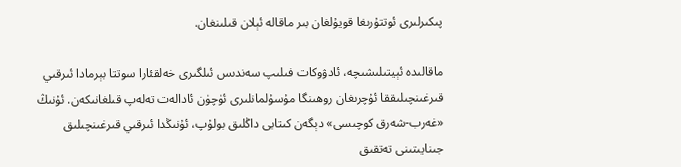پىكىرلىرى ئوتتۇرىغا قويۇلغان بىر ماقالە ئېلان قىلىنغان.

ماقالىدە ئېيتىلىشىچە، ئادۋوكات فىلىپ سەندىس ئىلگىرى خەلقئارا سوتتا بېرمادا ئىرقىي قىرغىنچىلىققا ئۇچرىغان روھىنگا مۇسۇلمانلىرى ئۈچۈن ئادالەت تەلەپ قىلغانىكەن. ئۇنىڭ «غەرب-شەرق كوچىسى» دېگەن كىتابى داڭلىق بولۇپ، ئۇنىڭدا ئىرقىي قىرغىنچىلىق جىنايىتىنى تەتقىق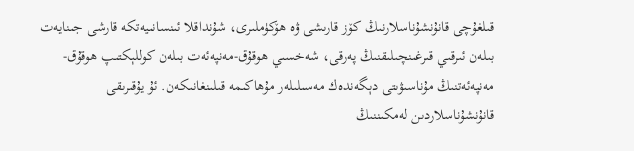قىلغۇچى قانۇنشۇناسلارنىڭ كۆز قارىشى ۋە ھۆكۈملىرى، شۇنداقلا ئىنسانىيەتكە قارشى جىنايەت بىلەن ئىرقىي قىرغىنچىلىقنىڭ پەرقى، شەخسىي ھوقۇق-مەنپەئەت بىلەن كوللېكتىپ ھوقۇق-مەنپەئەتنىڭ مۇناسىۋىتى دېگەندەك مەسىلىلەر مۇھاكىمە قىلىنغانىكەن. ئۇ يۇقىرىقى قانۇنشۇناسلاردىن لەمكىننىڭ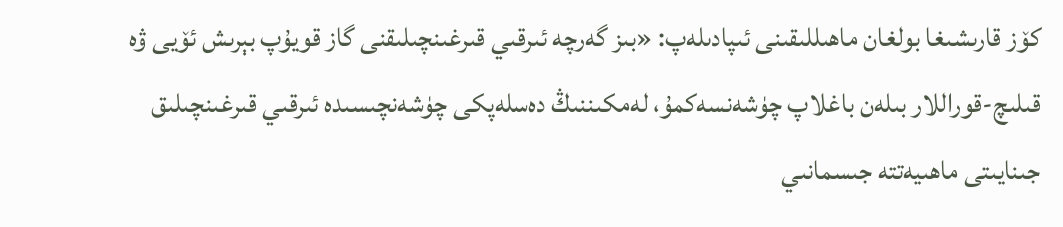كۆز قارىشىغا بولغان ماھىللىقىنى ئىپادىلەپ: «بىز گەرچە ئىرقىي قىرغىنچىلىقنى گاز قويۇپ بېرىش ئۆيى ۋە قىلىچ-قوراللار بىلەن باغلاپ چۈشەنسەكمۇ، لەمكىننىڭ دەسلەپكى چۈشەنچىسىدە ئىرقىي قىرغىنچىلىق جىنايىتى ماھىيەتتە جىسمانىي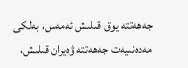جەھەتتە يوق قىلىش ئەمەس، بەلكى مەدەنىيەت جەھەتتە ۋەيران قىلىش،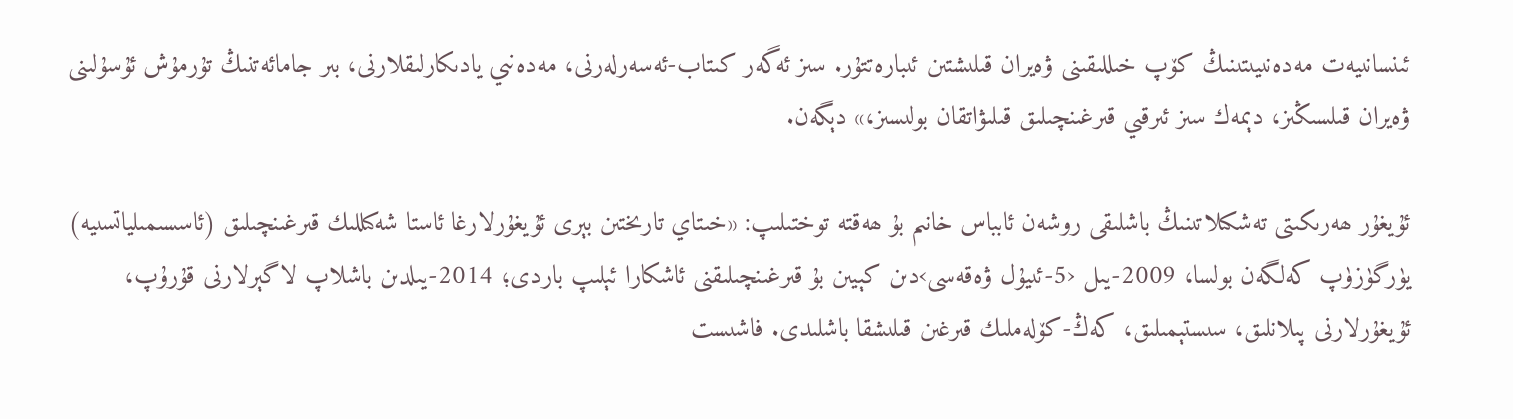ئىنسانىيەت مەدەنىيىتىنىڭ كۆپ خىللىقىنى ۋەيران قىلىشتىن ئىبارەتتۇر. سىز ئەگەر كىتاب-ئەسەرلەرنى، مەدەنىي يادىكارلىقلارنى، بىر جامائەتنىڭ تۇرمۇش ئۇسۇلىنى ۋەيران قىلسىڭىز، دېمەك سىز ئىرقىي قىرغىنچىلىق قىلىۋاتقان بولىسىز،» دېگەن.

ئۇيغۇر ھەرىكىتى تەشكىلاتىنىڭ باشلىقى روشەن ئابباس خانىم بۇ ھەقتە توختىلىپ: «خىتاي تارىختىن بېرى ئۇيغۇرلارغا ئاستا شەكىللىك قىرغىنچىلىق (ئاسسىمىلياتسىيە) يۈرگۈزۈپ كەلگەن بولسا، 2009-يىل ‹5-ئىيۇل ۋەقەسى›دىن كېيىن بۇ قىرغىنچىلىقنى ئاشكارا ئېلىپ باردى؛ 2014-يىلدىن باشلاپ لاگېرلارنى قۇرۇپ، ئۇيغۇرلارنى پىلانلىق، سىستېمىلىق، كەڭ-كۆلەملىك قىرغىن قىلىشقا باشلىدى. فاشىست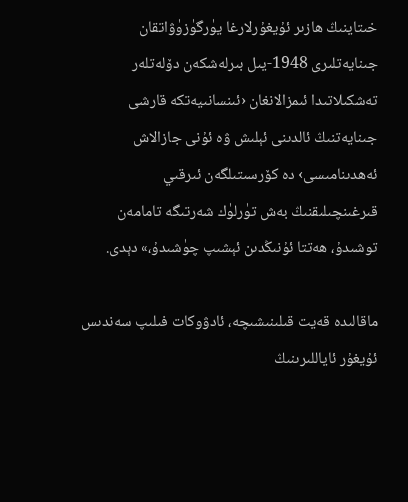خىتاينىڭ ھازىر ئۇيغۇرلارغا يۈرگۈزۈۋاتقان جىنايەتلىرى 1948-يىل بىرلەشكەن دۆلەتلەر تەشكىلاتىدا ئىمزالانغان ‹ئىنسانىيەتكە قارشى جىنايەتنىڭ ئالدىنى ئېلىش ۋە ئۇنى جازالاش ئەھدىنامىسى› دە كۆرسىتىلگەن ئىرقىي قىرغىنچىلىقنىڭ بەش تۈرلۈك شەرتىگە تامامەن توشىدۇ، ھەتتا ئۇنىڭدىن ئېشىپ چۈشىدۇ،» دېدى.

ماقالىدە قەيت قىلىنىشىچە، ئادۋوكات فىلىپ سەندىس ئۇيغۇر ئاياللىرىنىڭ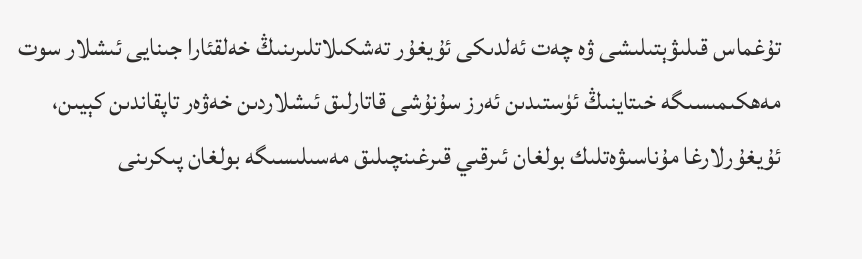تۇغماس قىلىۋېتىلىشى ۋە چەت ئەلدىكى ئۇيغۇر تەشكىلاتلىرىنىڭ خەلقئارا جىنايى ئىشلار سوت مەھكىمىسىگە خىتاينىڭ ئۈستىدىن ئەرز سۇنۇشى قاتارلىق ئىشلاردىن خەۋەر تاپقاندىن كېيىن، ئۇيغۇرلارغا مۇناسىۋەتلىك بولغان ئىرقىي قىرغىنچىلىق مەسىلىسىگە بولغان پىكرىنى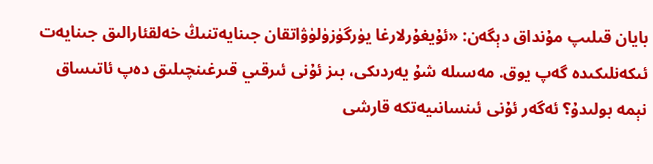بايان قىلىپ مۇنداق دېگەن: «ئۇيغۇرلارغا يۈرگۈزۈلۈۋاتقان جىنايەتنىڭ خەلقئارالىق جىنايەت ئىكەنلىكىدە گەپ يوق. مەسىلە شۇ يەردىكى، بىز ئۇنى ئىرقىي قىرغىنچىلىق دەپ ئاتىساق نېمە بولىدۇ؟ ئەگەر ئۇنى ئىنسانىيەتكە قارشى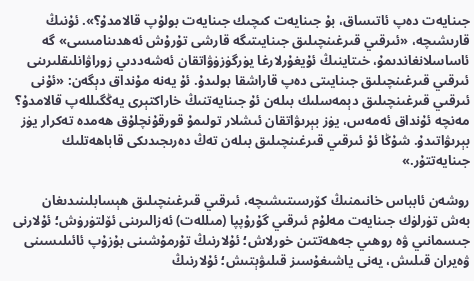جىنايەت دەپ ئاتىساق، بۇ جىنايەت كىچىك جىنايەت بولۇپ قالامدۇ؟». ئۇنىڭ قارىشىچە، «ئىرقىي قىرغىنچىلىق جىنايىتىگە قارشى تۇرۇش ئەھدىنامىسى» گە ئاساسلانغاندىمۇ، خىتاينىڭ ئۇيغۇرلارغا يۈرگۈزۈۋاتقان ئەشەددىي زوراۋانلىقلىرىنى ئىرقىي قىرغىنچىلىق جىنايىتى دەپ قاراشقا بولىدۇ. ئۇ يەنە مۇنداق دېگەن: «ئۇنى ئىرقىي قىرغىنچىلىق دېمەسلىك بىلەن ئۇ جىنايەتنىڭ خاراكتېرى يەڭگىللەپ قالامدۇ؟ مەنچە ئۇنداق ئەمەس، يۈز بېرىۋاتقان ئىشلار تولىمۇ قورقۇنچلۇق ھەمدە تەكرار يۈز بېرىۋاتىدۇ. شۇڭا ئۇ ئىرقىي قىرغىنچىلىق بىلەن تەڭ دەرىجىدىكى قاباھەتلىك جىنايەتتۇر.»

روشەن ئابباس خانىمنىڭ كۆرسىتىشىچە، ئىرقىي قىرغىنچىلىق ھېسابلىنىدىغان بەش تۈرلۈك جىنايەت مەلۇم ئىرقىي گۇرۇپپا (مىللەت) ئەزالىرىنى ئۆلتۈرۈش؛ ئۇلارنى جىسمانىي ۋە روھىي جەھەتتىن خورلاش؛ ئۇلارنىڭ تۇرمۇشىنى بۇزۇپ ئائىلىسىنى ۋەيران قىلىش، يەنى ياشىغۇسىز قىلىۋېتىش؛ ئۇلارنىڭ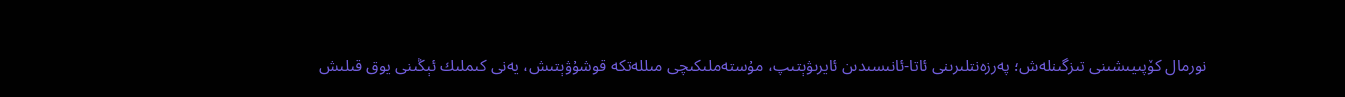نورمال كۆپىيىشىنى تىزگىنلەش؛ پەرزەنتلىرىنى ئاتا-ئانىسىدىن ئايرىۋېتىپ، مۇستەملىكىچى مىللەتكە قوشۇۋېتىش، يەنى كىملىك ئېڭىنى يوق قىلىش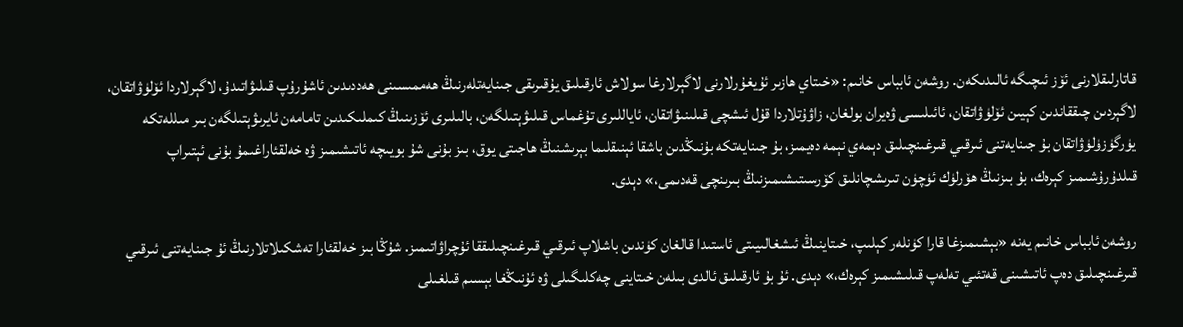قاتارلىقلارنى ئۆز ئىچىگە ئالىدىكەن. روشەن ئابباس خانىم: «خىتاي ھازىر ئۇيغۇرلارنى لاگېرلارغا سولاش ئارقىلىق يۇقىرىقى جىنايەتلەرنىڭ ھەممىسىنى ھەددىدىن ئاشۇرۇپ قىلىۋاتىدۇ، لاگېرلاردا ئۆلۈۋاتقان، لاگېردىن چىققاندىن كېيىن ئۆلۈۋاتقان، ئائىلىسى ۋەيران بولغان، زاۋۇتلاردا قۇل ئىشچى قىلىنىۋاتقان، ئاياللىرى تۇغماس قىلىۋېتىلگەن، بالىلىرى ئۆزىنىڭ كىملىكىدىن تامامەن ئايرىۋېتىلگەن بىر مىللەتكە يۈرگۈزۈلۈۋاتقان بۇ جىنايەتنى ئىرقىي قىرغىنچىلىق دېمەي نېمە دەيمىز، بۇ جىنايەتكە بۇنىڭدىن باشقا ئېنىقلىما بېرىشنىڭ ھاجىتى يوق، بىز بۇنى شۇ بويىچە ئاتىشىمىز ۋە خەلقئاراغىمۇ بۇنى ئېتىراپ قىلدۇرۇشىمىز كېرەك، بۇ بىزنىڭ ھۆرلۈك ئۈچۈن تىرىشچانلىق كۆرسىتىشىمىزنىڭ بىرىنچى قەدىمى،» دېدى.

روشەن ئابباس خانىم يەنە «بېشىمىزغا قارا كۈنلەر كېلىپ، خىتاينىڭ ئىشغالىيىتى ئاستىدا قالغان كۈندىن باشلاپ ئىرقىي قىرغىنچىلىققا ئۇچراۋاتىمىز. شۇڭا بىز خەلقئارا تەشكىلاتلارنىڭ ئۇ جىنايەتنى ئىرقىي قىرغىنچىلىق دەپ ئاتىشىنى قەتئىي تەلەپ قىلىشىمىز كېرەك،» دېدى. ئۇ بۇ ئارقىلىق ئالدى بىلەن خىتاينى چەكلىگىلى ۋە ئۇنىڭغا بېسىم قىلغىلى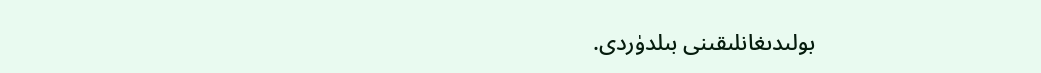بولىدىغانلىقىنى بىلدۈردى.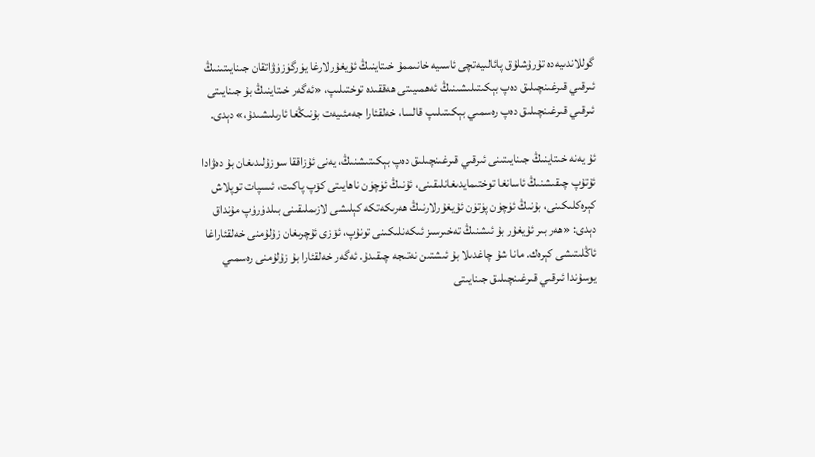گوللاندىيەدە تۇرۇشلۇق پائالىيەتچى ئاسىيە خانىممۇ خىتاينىڭ ئۇيغۇرلارغا يۈرگۈزۈۋاتقان جىنايىتىنىڭ ئىرقىي قىرغىنچىلىق دەپ بېكىتىلىشىنىڭ ئەھمىيىتى ھەققىدە توختىلىپ، «ئەگەر خىتاينىڭ بۇ جىنايىتى ئىرقىي قىرغىنچىلىق دەپ رەسمىي بېكىتىلىپ قالسا، خەلقئارا جەمئىيەت بۇنىڭغا ئارىلىشىدۇ،» دېدى.

ئۇ يەنە خىتاينىڭ جىنايىتىنى ئىرقىي قىرغىنچىلىق دەپ بېكىتىشنىڭ، يەنى ئۇزاققا سوزۇلىدىغان بۇ دەۋادا ئۇتۇپ چىقىشنىڭ ئاسانغا توختىمايدىغانلىقىنى، ئۇنىڭ ئۈچۈن ناھايىتى كۆپ پاكىت، ئىسپات توپلاش كېرەكلىكىنى، بۇنىڭ ئۈچۈن پۈتۈن ئۇيغۇرلارنىڭ ھەرىكەتكە كېلىشى لازىملىقىنى بىلدۈرۈپ مۇنداق دېدى: «ھەر بىر ئۇيغۇر بۇ ئىشنىڭ تەخىرسىز ئىكەنلىكىنى تونۇپ، ئۆزى ئۇچرىغان زۇلۇمنى خەلقئاراغا ئاڭلىتىشى كېرەك. مانا شۇ چاغدىلا بۇ ئىشتىن نەتىجە چىقىدۇ. ئەگەر خەلقئارا بۇ زۇلۇمنى رەسمىي يوسۇندا ئىرقىي قىرغىنچىلىق جىنايىتى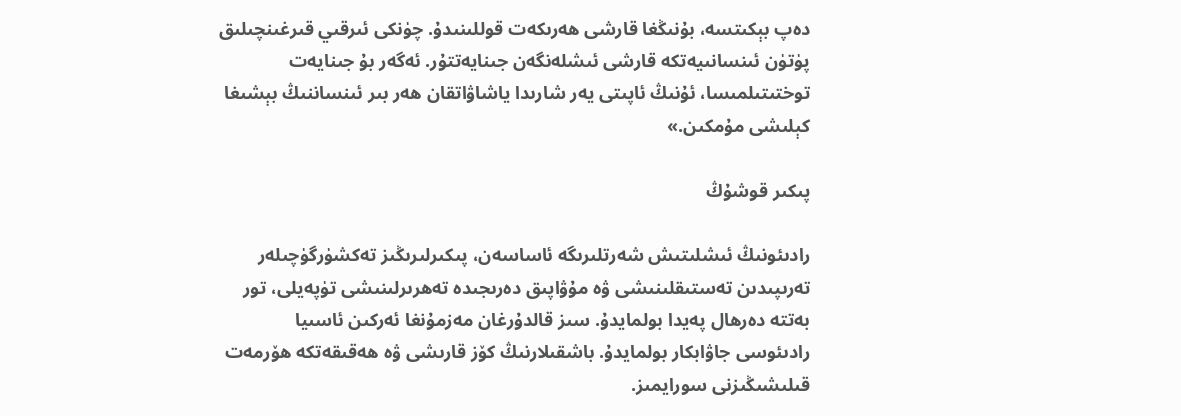دەپ بېكىتسە، بۇنىڭغا قارشى ھەرىكەت قوللىنىدۇ. چۈنكى ئىرقىي قىرغىنچىلىق پۈتۈن ئىنسانىيەتكە قارشى ئىشلەنگەن جىنايەتتۇر. ئەگەر بۇ جىنايەت توختىتىلمىسا، ئۇنىڭ ئاپىتى يەر شارىدا ياشاۋاتقان ھەر بىر ئىنساننىڭ بېشىغا كېلىشى مۇمكىن.»

پىكىر قوشۇڭ

رادىئونىڭ ئىشلىتىش شەرتلىرىگە ئاساسەن، پىكىرلىرىڭىز تەكشۈرگۈچىلەر تەرىپىدىن تەستىقلىنىشى ۋە مۇۋاپىق دەرىجىدە تەھرىرلىنىشى تۈپەيلى، تور بەتتە دەرھال پەيدا بولمايدۇ. سىز قالدۇرغان مەزمۇنغا ئەركىن ئاسىيا رادىئوسى جاۋابكار بولمايدۇ. باشقىلارنىڭ كۆز قارىشى ۋە ھەقىقەتكە ھۆرمەت قىلىشىڭىزنى سورايمىز.